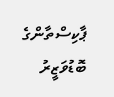ޕާކިސްތާންގެ ބޮޑުވަޒީރު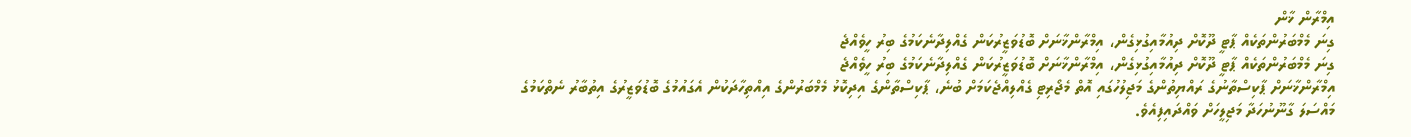އިމްރާން ޚާން
ގިނަ މެމްބަރުންތަކެއް ޕާޓީ ދޫކޮށް ދިއުމާއިގުޅިގެން، އިމްރާންޚާނަށް ބޮޑުވަޒީރުކަން ގެއްލިދާނެކަމުގެ ބިރު ހީވެއްޖެ
ގިނަ މެމްބަރުންތަކެއް ޕާޓީ ދޫކޮށް ދިއުމާއިގުޅިގެން، އިމްރާންޚާނަށް ބޮޑުވަޒީރުކަން ގެއްލިދާނެކަމުގެ ބިރު ހީވެއްޖެ
އިމްރާންޚާނަށް ޕާކިސްތާނުގެ ރައްޔިތުންގެ މަޖިލުހުގައި އޮތް މެޖޯރިޓި ގެއްލިއްޖެކަމަށް ބުނެ، ޕާކިސްތާންގެ އިދިކޮޅު މެމްބަރުންގެ އިއްތިހާދަކުން އެގައުމުގެ ބޮޑުވަޒީރުގެ އިތުބާރު ނެތްކަމުގެ މައްސަލަ ގާނޫނުހަދާ މަޖިލީހަށް ވައްދައިފިއެވެ.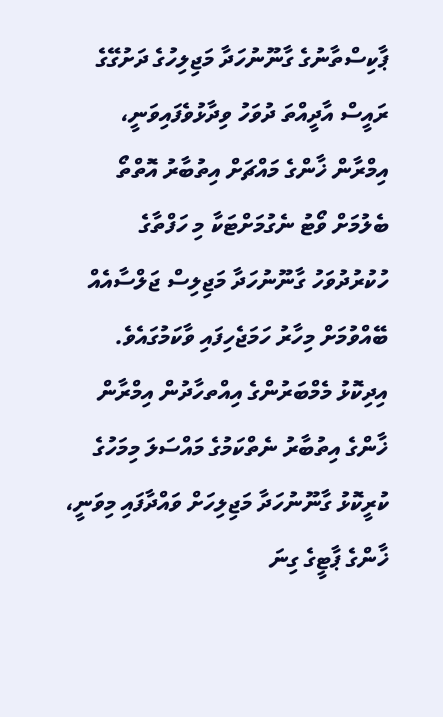ޕާކިސްތާނުގެ ގާނޫނުހަދާ މަޖިލިހުގެ ދަށުގޭގެ ރައީސް އާދީއްތަ ދުވަހު ވިދާޅުވެފައިވަނީ، އިމްރާން ޚާންގެ މައްޗަށް އިތުބާރު އޮތްތޯ ބެލުމަށް ވޯޓު ނެގުމަށްޓަކާ މި ހަފްތާގެ ހުކުރުދުވަހު ގާނޫނުހަދާ މަޖިލިސް ޖަލްސާއެއް ބޭއްވުމަށް މިހާރު ހަމަޖެހިފައި ވާކަމުގައެވެ.
އިދިކޮޅު މެމްބަރުންގެ އިއްތހާދުން އިމްރާން ޚާންގެ އިތުބާރު ނެތްކަމުގެ މައްސަލަ މިމަހުގެ ކުރީކޮޅު ގާނޫނުހަދާ މަޖިލިހަށް ވައްދާފައި މިވަނީ، ޚާންގެ ޕާޓީގެ ގިނަ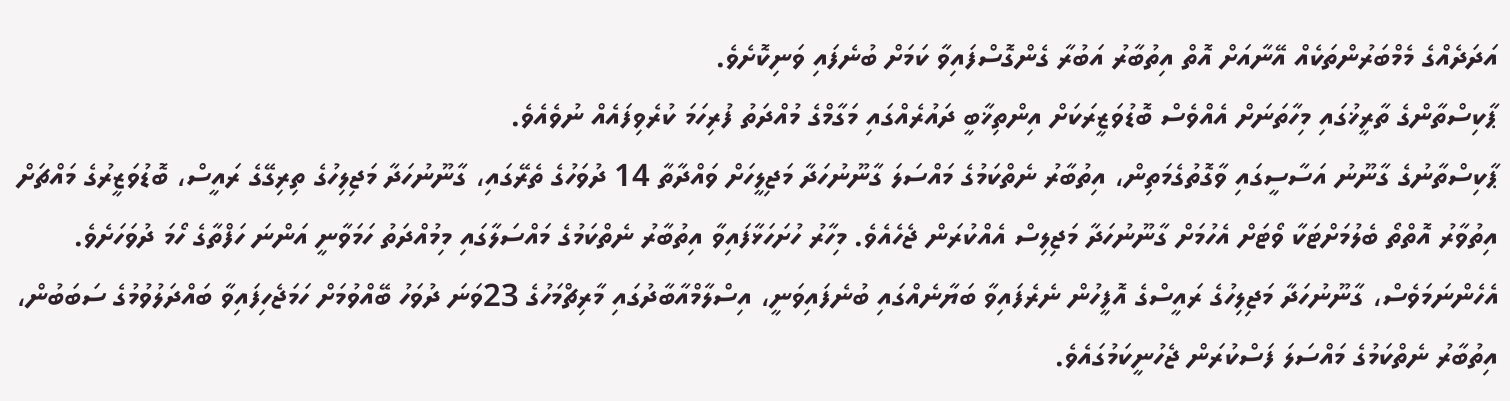އަދަދެއްގެ މެމްބަރުންތަކެއް އޭނާއަށް އޮތް އިތުބާރު އަބުރާ ގެންގޮސްފައިވާ ކަމަށް ބުނެފައި ވަނިކޮށެވެ.
ޕާކިސްތާންގެ ތާރީޚުގައި މިހާތަނަށް އެއްވެސް ބޮޑުވަޒީރަކަށް އިންތިޚާބީ ދައުރެއްގައި މަގާމްގެ މުއްދަތު ފުރިހަމަ ކުރެވިފައެއް ނުވެއެވެ.
ޕާކިސްތާނުގެ ގާނޫނު އަސާސީގައި ވާގޮތުގެމަތިން، އިތުބާރު ނެތްކަމުގެ މައްސަލަ ގާނޫނުހަދާ މަޖިލީހަށް ވައްދާތާ 14 ދުވަހުގެ ތެރޭގައި، ގާނޫނުހަދާ މަޖިލިހުގެ ތިރިގޭގެ ރައީސް، ބޮޑުވަޒީރުގެ މައްޗަށް އިތުވާރު އޮތްތޯ ބެލުމަށްޓަކާ ވޯޓަށް އެހުމަށް ގާނޫނުހަދާ މަޖިލިސް އެއްކުރަން ޖެހެއެވެ. މިހާރު ހުށަހަޅާފައިވާ އިތުބާރު ނެތްކަމުގެ މައްސަލާގައި މިމުއްދަތު ހަމަވާނީ އަންނަ ހަފްތާގެ ހޯމަ ދުވަހަށެވެ.
އެހެންނަމަވެސް، ގާނޫނުހަދާ މަޖިލިހުގެ ރައީސްގެ އޮފީހުން ނެރެފައިވާ ބަޔާނެއްގައި ބުނެފައިވަނީ، އިސްލާމްއާބާދުގައި މާރިޗްމަހުގެ 23ވަނަ ދުވަހު ބޭއްވުމަށް ހަމަޖެހިފައިވާ ބައްދަލުވުމުގެ ސަބަބުން، އިތުބާރު ނެތްކަމުގެ މައްސަލަ ފަސްކުރަން ޖެހުނީކަމުގައެވެ.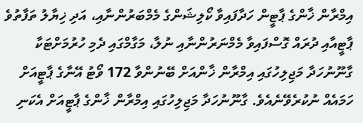އިމްރާން ޚާންގެ ޕާޓީން ހަދާފައިވާ ކޯލިޝަންގެ މެމްބަރުންނާއި، އަދި ޚިޔާލު ތަފާތުވެ ޕާޓީއާއި ދުރައް ގޮސްފައިވާ މެމްނަރުންނާއި ނުލާ، މަގާމްގައި ދެމި ހުރުމަށްޓަކާ ގާނޫނުހަދާ މަޖިލިހުގައި އިމްރާން ޚާންއަށް ބޭނުންވާ 172 ވޯޓު އޭނާގެ ޕާޓީއަށް ހަމައެއް ނުކުރެވޭނެއެވެ. ގާނޫނުހަދާ މަޖިލިހުގައި އިމްރާން ޚާންގެ ޕާޓީއަށް އެކަނި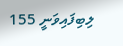ލިބިފައިވަނީ 155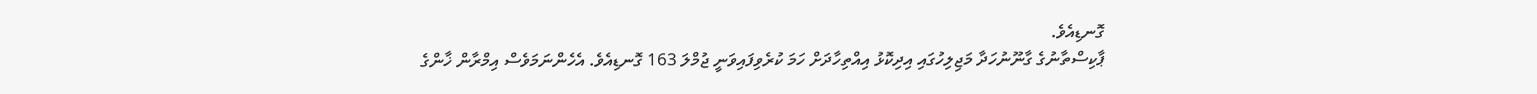ގޮނޑިއެވެ.
ޕާކިސްތާނުގެ ގާނޫނުހަދާ މަޖިލިހުގައި އިދިކޮޅު އިއްތިހާދަށް ހަމަ ކުރެވިފައިވަނީ ޖުމްލަ 163 ގޮނޑިއެވެ. އެހެންނަމަވެސް އިމްރާން ޚާންގެ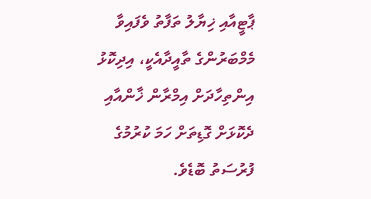ޕާޓީއާއި ޚިޔާލު ތަފާތު ވެފައިވާ މެމްބަރުންގެ ތާއީދާއެކީ، އިދިކޮޅު އިންތިހާދަށް އިމްރާން ޚާންއާއި ދެކޮޅަށް ގޮޑިތަށް ހަމަ ކުރުމުގެ ފުރުސަތު ބޮޑެވެ.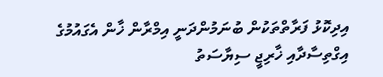އިދިކޮޅު ފަރާތްތަކުން ބުނަމުންދަނީ އިމްރާން ޚާން އެގައުމުގެ އިގްތިސާދާއި ޚާރިޖީ ސިޔާސަތު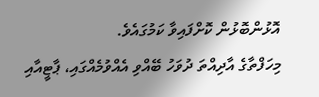އޮޅުންބޮޅުން ކޮށްފައިވާ ކަމުގައެވެ.
މިހަފްތާގެ އާދިއްތަ ދުވަހު ބޭއްވި އެއްވުމެއްގައި، ޕާޓީއާއި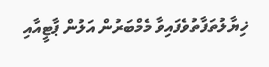ޚިޔާލުތަފާތުވެފައިވާ މެމްބަރުން އަލުން ޕާޓީއާއި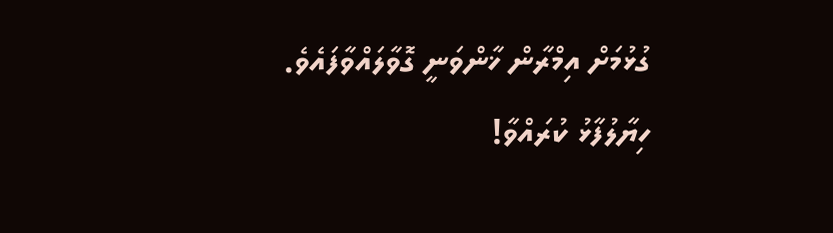ގުޅުމަށް އިމްރާން ޚާންވަނީ ގޮވާލައްވާފައެވެ.
ހިޔާލުފާޅު ކުރައްވާ!